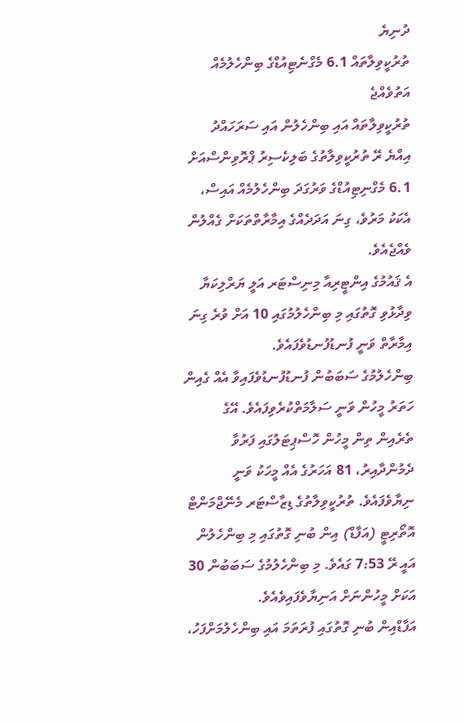ދުނިޔެ
ތުރުކީވިލާތައް 6.1 މެގްނެޓިއުޑްގެ ބިންހެލުމެއް އަތުވެއްޖެ
ތުރުކީވިލާތައް އައި ބިންހެލުން އައި ސަރަހައްދު
އިއްޔެ ރޭ ތުރުކީވިލާތުގެ ބަލިކެސިރު ޕްރޮވިންސްއަށް 6.1 މެގްނިޓިއުޑްގެ ވަރުގަދަ ބިންހެލުމެއް އައިސް، އެކަކު މަރުވެ، ގިނަ އަދަދެއްގެ އިމާރާތްތަކަށް ގެއްލުން ވެއްޖެއެވެ.
އެ ޤައުމުގެ އިންޓީރިއާ މިނިސްޓަރ އަލީ ޔަރްލިކަޔާ ވިދާޅުވި ގޮތުގައި މި ބިންހެލުމުގައި 10 އަށް ވުރެ ގިނަ އިމާރާތް ވަނީ ފުނޑުފުނޑުވެފައެވެ.
ބިންހެލުމުގެ ސަބަބުން ފުނޑުފުނޑުވެފައިވާ އެއް ގެއިން ހަތަރު މީހުން ވަނީ ސަލާމަތްކުރެވިފައެވެ. އޭގެ ތެރެއިން ތިން މީހުން ހޮސްޕިޓަލުގައި ފަރުވާ ދެމުންދާއިރު، 81 އަހަރުގެ އެއް މީހަކު ވަނީ ނިޔާވެފައެވެ. ތުރުކީވިލާތުގެ ޑިޒާސްޓަރ މެނޭޖްމަންޓް އޮތޯރިޓީ (އަފާޑް) އިން ބުނި ގޮތުގައި މި ބިންހެލުން އައީ ރޭ 7:53 ގައެވެ. މި ބިންހެލުމުގެ ސަބަބުން 30 އަކަށް މީހުންނަށް އަނިޔާވެފައިވެއެވެ.
އަފާޑްއިން ބުނި ގޮތުގައި ފުރަތަމަ އައި ބިންހެލުމަށްފަހު،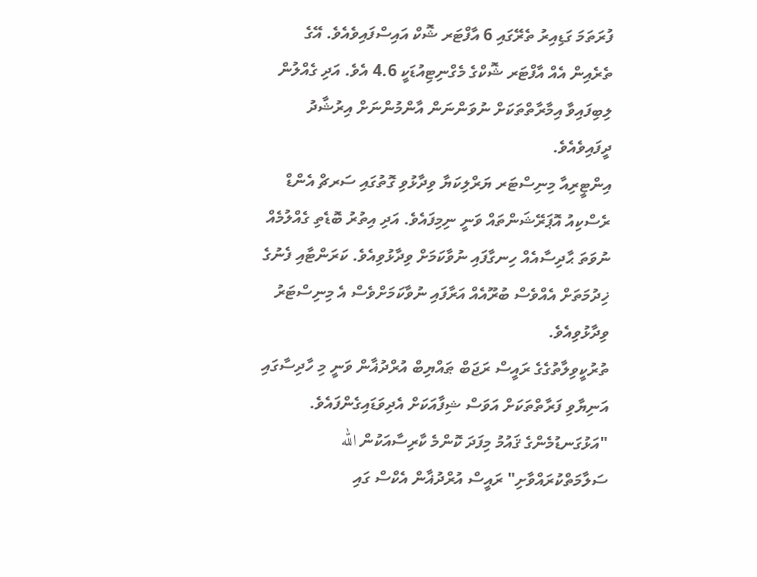ފުރަތަމަ ގަޑިއިރު ތެރޭގައި 6 އާފްޓަރ ޝޮކް އައިސްފައިވެއެވެ. އޭގެ ތެރެއިން އެއް އާފްޓަރ ޝޮކްގެ މެގްނިޓިއުޑަކީ 4.6 އެވެ. އަދި ގެއްލުން ލިބިފައިވާ އިމާރާތްތަކަށް ނުވަންނަން އާންމުންނަށް އިރުޝާދު ދީފައިވެއެވެ.
އިންޓީރިއާ މިނިސްޓަރ ޔަރްލިކަޔާ ވިދާޅުވި ގޮތުގައި ސަރޗް އެންޑް ރެސްކިއު އޮޕަރޭޝަންތައް ވަނީ ނިމިފައެވެ. އަދި އިތުރު ބޮޑެތި ގެއްލުމެއް ނުވަތަ ޙާދިސާއެއް ހިނގާފައި ނުވާކަމަށް ވިދާޅުވިއެވެ. ކަރަންޓާއި ފެނުގެ ޚިދުމަތަށް އެއްވެސް ބުރޫއެއް އަރާފައި ނުވާކަމަށްވެސް އެ މިނިސްޓަރު ވިދާޅުވިއެވެ.
ތުރުކީވިލާތުގެގެ ރައީސް ރަޖަބް ޠައްޔިބް އުރްދުޣާން ވަނީ މި ހާދިސާގައި އަނިޔާވި ފަރާތްތަކަށް އަވަސް ޝިފާއަކަށް އެދިވަޑައިގެންފައެވެ. "އަޅުގަނޑުމެންގެ ޤައުމު މިފަދަ ކޮންމެ ކާރިސާއަކުން الله ސަލާމަތްކުރައްވާށި" ރައީސް އުރްދުޣާން އެކްސް ގައި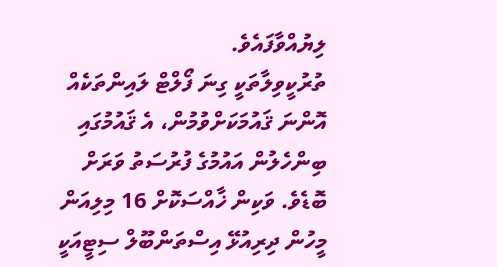ލިޔުއްވާފައެވެ.
ތުރުކީވިލާތަކީ ގިނަ ފޯލްޓް ލައިންތަކެއް އޮންނަ ޤައުމަކަށްވުމުން، އެ ޤައުމުގައި ބިންހެލުން އައުމުގެ ފުރުސަތު ވަރަށް ބޮޑެވެ. ވަކިން ޚާއްސަކޮށް 16 މިލިއަން މީހުން ދިރިއުޅޭ އިސްތަންބޫލް ސިޓީއަކީ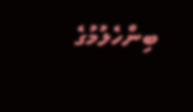ބިންހެލުމުގެ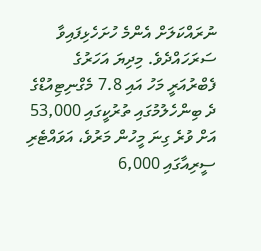ނުރައްކަލަށް އެންމެ ހުށަހެޅިފައިވާ ސަރަހައްދެވެ. މިދިޔަ އަހަރުގެ ފެބްރުއަރީ މަހު އައި 7.8 މެގްނިޓިއުޑްގެ ދެ ބިންހެލުމުގައި ތުރުކީގައި 53,000 އަށް ވުރެ ގިނަ މީހުން މަރުވެ، އަވައްޓެރި ސީރިއާގައި 6,000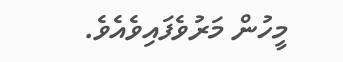މީހުން މަރުވެފައިވެއެވެ.